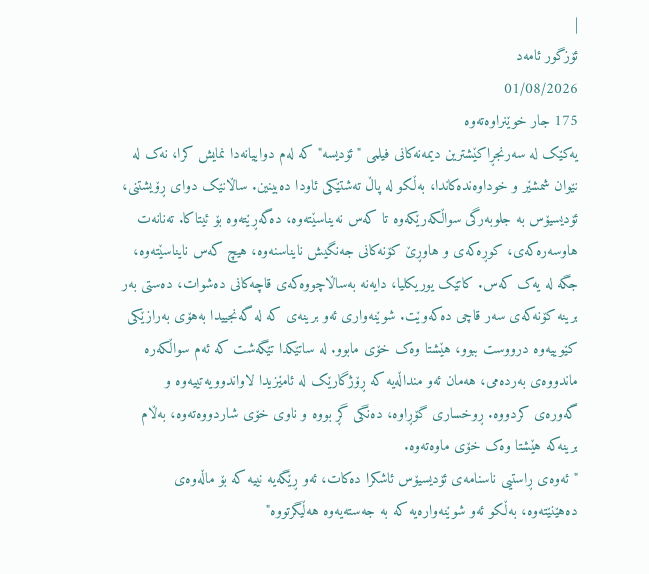|
ئۆزگور ئامەد
01/08/2026
175 جار خوێنراوەتەوە
یەکێک لە سەرنجڕاکێشترین دیمەنەکانی فیلمی "ئۆدیسە" کە لەم دواییانەدا نمایش کرا، نەک لە نێوان شمشێر و خوداوەندەکاندا، بەڵکو لە پاڵ تەشتێکی ئاودا دەبینین. ساڵانێک دوای ڕۆیشتنی، ئۆدیسیۆس بە جلوبەرگی سواڵکەرێکەوە تا کەس نەیناسێتەوە، دەگەڕێتەوە بۆ ئیتاکا. تەنانەت هاوسەرەکەی، کوڕەکەی و هاوڕێ کۆنەکانی جەنگیش نایناسنەوە، هیچ کەس نایناسێتەوە، جگە لە یەک کەس. کاتێک یوریکلیا، دایەنە بەساڵاچووەکەی قاچەکانی دەشوات، دەستی بەر برینە کۆنەکەی سەر قاچی دەکەوێت. شوێنەواری ئەو برینەی کە لە گەنجییدا بەهۆی بەرازێکی کێوییەوە درووست ببوو، هێشتا وەک خۆی مابوو. لە ساتێکدا تێگەشت کە ئەم سواڵکەرە ماندووەی بەردەمی، هەمان ئەو منداڵەیە کە ڕۆژگارێک لە ئامێزیدا لاواندوویەتییەوە و گەورەی کردووە. ڕوخساری گۆڕاوە، دەنگی گڕ بووە و ناوی خۆی شاردووەتەوە، بەڵام برینەکە هێشتا وەک خۆی ماوەتەوە.
"ئەوەی ڕاستیی ناسنامەی ئۆدیسیۆس ئاشکرا دەکات، ئەو ڕێگەیە نییە کە بۆ ماڵەوەی دەهێنێتەوە، بەڵکو ئەو شوێنەوارەیە کە بە جەستەیەوە هەڵیگرتووە"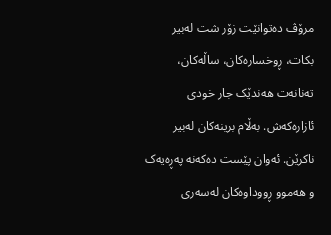مرۆڤ دەتوانێت زۆر شت لەبیر بکات، ڕوخسارەکان، ساڵەکان، تەنانەت هەندێک جار خودی ئازارەکەش. بەڵام برینەکان لەبیر ناکرێن. ئەوان پێست دەکەنە پەڕەیەک و هەموو ڕووداوەکان لەسەری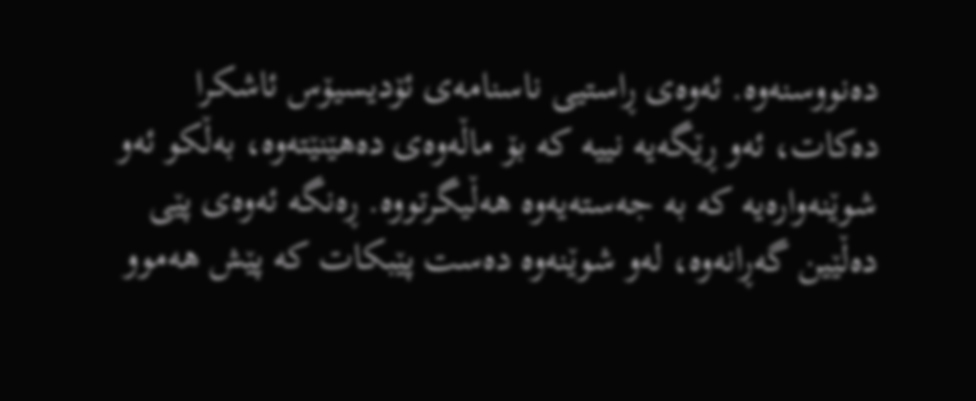دەنووسنەوە. ئەوەی ڕاستیی ناسنامەی ئۆدیسیۆس ئاشکرا دەکات، ئەو ڕێگەیە نییە کە بۆ ماڵەوەی دەهێنێتەوە، بەڵکو ئەو شوێنەوارەیە کە بە جەستەیەوە هەڵیگرتووە. ڕەنگە ئەوەی پێی دەڵێین گەڕانەوە، لەو شوێنەوە دەست پێبکات کە پێش هەموو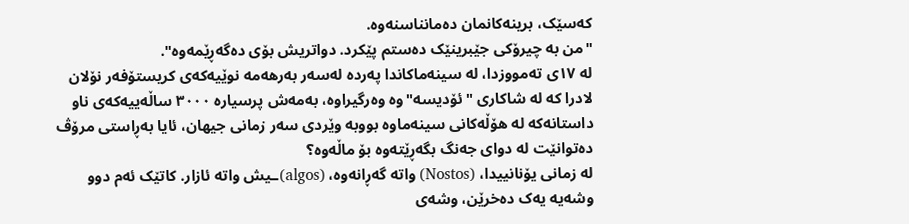کەسێک، برینەکانمان دەمانناسنەوە.
"من بە چیرۆکی جێبرینێک دەستم پێکرد. دواتریش بۆی دەگەڕێمەوە".
لە ١٧ی تەمووزدا، لە سینەماکاندا پەردە لەسەر بەرهەمە نوێیەکەی کریستۆفەر نۆلان لادرا کە لە شاکاری "ئۆدیسە"وە وەرگیراوە، بەمەش پرسیارە ٣٠٠٠ ساڵەییەکەی ناو داستانەکە لە هۆڵەکانی سینەماوە بووبە وێردی سەر زمانی جیهان، ئایا بەڕاستی مرۆڤ دەتوانێت لە دوای جەنگ بگەڕێتەوە بۆ ماڵەوە؟
لە زمانی یۆنانییدا، (Nostos) واتە گەڕانەوە، (algos)ـیش واتە ئازار. کاتێک ئەم دوو وشەیە یەک دەخرێن، وشەی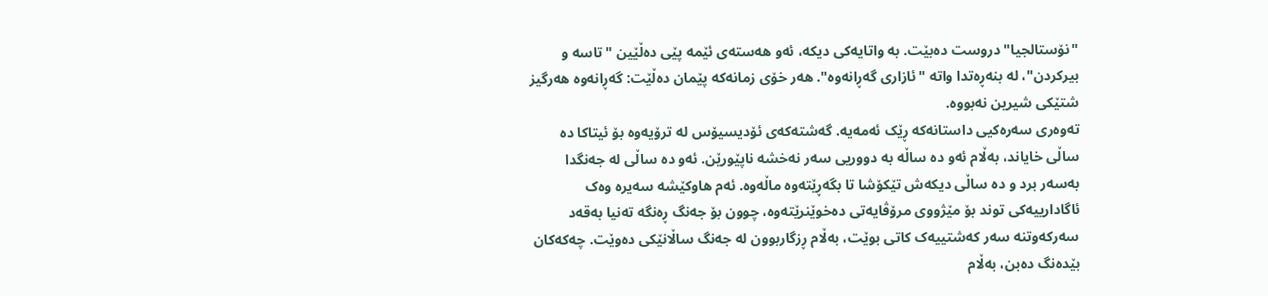"نۆستالجیا" دروست دەبێت. بە واتایەکی دیکە، ئەو هەستەی ئێمە پێی دەڵێین "تاسە و بیرکردن"، لە بنەڕەتدا واتە "ئازاری گەڕانەوە". هەر خۆی زمانەکە پێمان دەڵێت: گەڕانەوە هەرگیز شتێکی شیرین نەبووە.
تەوەری سەرەکیی داستانەکە ڕێک ئەمەیە. گەشتەکەی ئۆدیسیۆس لە ترۆیەوە بۆ ئیتاکا دە ساڵی خایاند، بەڵام ئەو دە ساڵە بە دووریی سەر نەخشە ناپێورێن. ئەو دە ساڵی لە جەنگدا بەسەر برد و دە ساڵی دیکەش تێکۆشا تا بگەڕێتەوە ماڵەوە. ئەم هاوکێشە سەیرە وەک ئاگادارییەکی توند بۆ مێژووی مرۆڤایەتی دەخوێنرێتەوە، چوون بۆ جەنگ ڕەنگە تەنیا بەقەد سەرکەوتنە سەر کەشتییەک کاتی بوێت، بەڵام ڕزگاربوون لە جەنگ ساڵانێکی دەوێت. چەکەکان بێدەنگ دەبن، بەڵام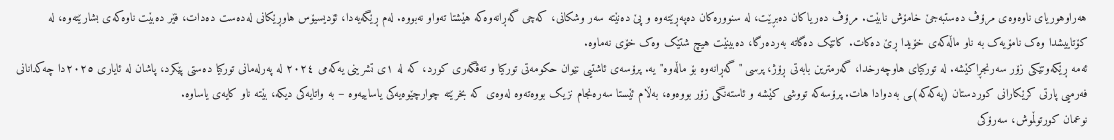هەراوهوریای ناوەوەی مرۆڤ دەستبەجێ خامۆش نابێت. مرۆڤ دەریاکان دەبڕێت، لە سنوورەکان دەپەڕێتەوە و پێ دەنێتە سەر وشکانی، کەچی گەڕانەوەکە هێشتا تەواو نەبووە. لەم ڕێگەیەدا، ئۆدیسیۆس هاوڕێکانی لەدەست دەدات، فێر دەبێت ناوەکەی بشارێتەوە، لە کۆتاییشدا وەک نامۆیەک بە ناو ماڵەکەی خۆیدا ڕێ دەکات. کاتێک دەگاتە بەردەرگا، دەبینێت هیچ شتێک وەک خۆی نەماوە.
ئەمە ڕێکەوتێکی زۆر سەرنجڕاکێشە. لە تورکیای هاوچەرخدا، گەرمترین بابەتی ڕۆژ، پرسی "گەڕانەوە بۆ ماڵەوە"یە. پرۆسەی ئاشتیی نێوان حکومەتی تورکیا و تەڤگەری کورد، کە لە ١ی تشرینی یەکەمی ٢٠٢٤ لە پەرلەمانی تورکیا دەستی پێکرد، پاشان لە ئایاری ٢٠٢٥دا چەکدانانی فەرمیی پارتی کرێکارانی کوردستان (پەکەکە)ـی بەدوادا هات. پرۆسەکە تووشی کێشە و ئاستەنگی زۆر بووەوە، بەڵام ئێستا سەرەنجام نزیک بووەتەوە لەوەی کە بخرێتە چوارچێوەیەکی یاساییەوە – بە واتایەکی دیکە، بێتە ناو کایەی یاساوە.
نوعمان کورتوڵموش، سەرۆکی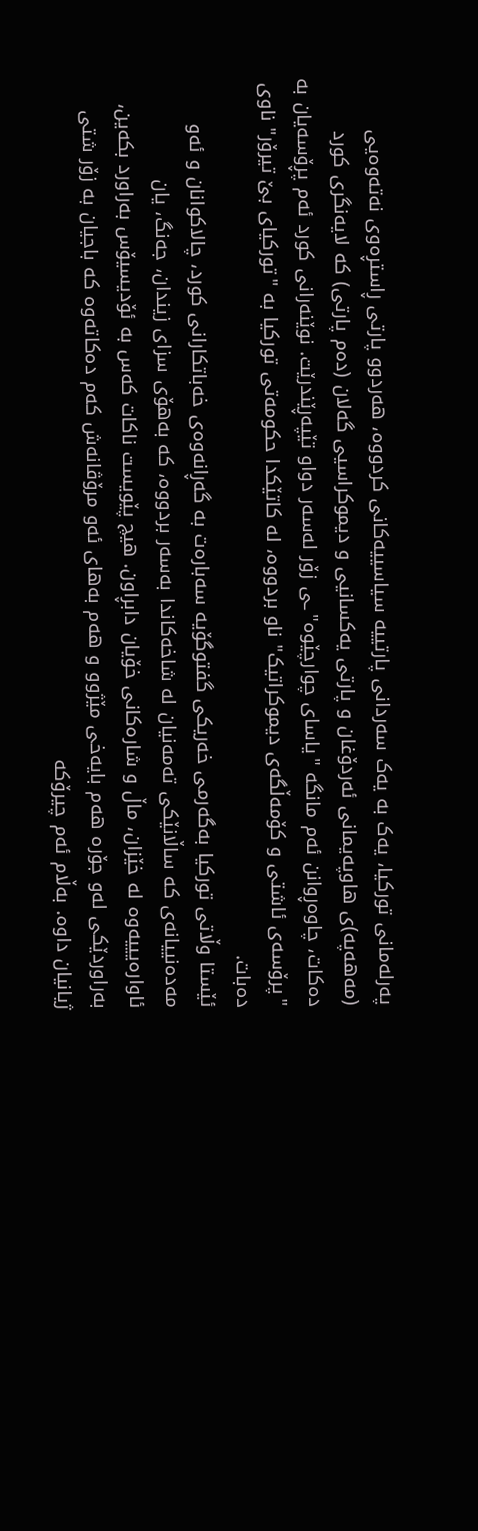پەرلەمانی تورکیا، یەک بە یەک سەردانی پارتییە سیاسییەکانی کردووە، هەردوو پارتی ڕاستڕەوی نەتەوەیی (مەهەپە)ی هاوپەیمانی ئەردۆغان و پارتی یەکسانیی و دیموکراسیی گەلان (دەم پارتی) کە لایەنگری کورد دەکات، چاوەڕوانن ئەم مانگە "یاسای چوارچێوە"ـی زۆر لەسەر دواو تێپەڕێندرێت. نوێنەرانی کورد ئەم پڕۆسەیان بە "پرۆسەی ئاشتی و کۆمەڵگەی دیموکراتیک" ناو بردووە، لە کاتێکدا حکومەتی تورکیا بە "تورکیای بێ تیرۆر" ناوی دەبات.
ئێستا وڵاتی تورکیا بەگەرمی خەریکی گفتوگۆیە سەبارەت بە گەڕانەوەی خەباتکارانی کورد، چالاکوانان و ئەو مەدەنییانەی کە ساڵانێکی تەمەنیان لە شاخەکاندا بەسەر بردووە، کە بەهۆی سزای زیندان، جەنگ، یان ئاوارەیییەوە لە خێزان، ماڵ و شارەکانی خۆیان دابڕاون. هیچ پێویست ناکات کەس بە ئۆدیسیۆس بەراورد بکەین، بەراوردێکی لەو جۆرە هەم بایەخی مێژوو و هەم بەهای ئەو مرۆڤانەش کەم دەکاتەوە کە باجیان بە زۆر شتی ژیانیان داوە. بەڵام ئەم چیرۆکە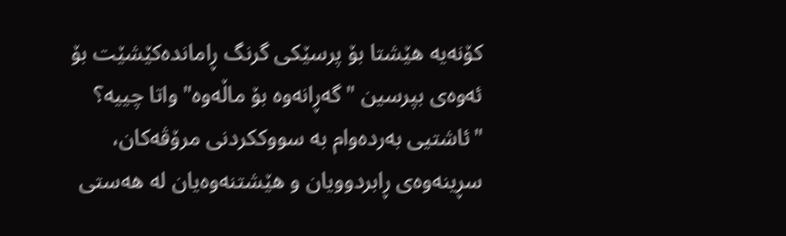کۆنەیە هێشتا بۆ پرسێکی گرنگ ڕاماندەکێشێت بۆ ئەوەی بپرسین "گەڕانەوە بۆ ماڵەوە" واتا چییە؟
"ئاشتیی بەردەوام بە سووککردنی مرۆڤەکان، سڕینەوەی ڕابردوویان و هێشتنەوەیان لە هەستی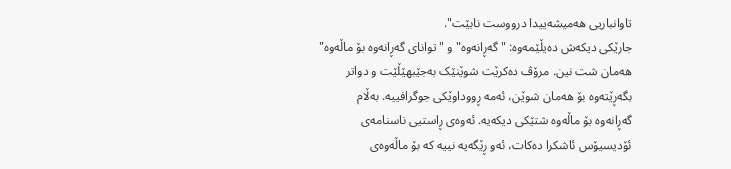تاوانباریی هەمیشەییدا درووست نابێت".
جارێکی دیکەش دەیڵێمەوە: "گەڕانەوە" و "توانای گەڕانەوە بۆ ماڵەوە" هەمان شت نین. مرۆڤ دەکرێت شوێنێک بەجێبهێڵێت و دواتر بگەڕێتەوە بۆ هەمان شوێن، ئەمە ڕووداوێکی جوگرافییە. بەڵام گەڕانەوە بۆ ماڵەوە شتێکی دیکەیە. ئەوەی ڕاستیی ناسنامەی ئۆدیسیۆس ئاشکرا دەکات، ئەو ڕێگەیە نییە کە بۆ ماڵەوەی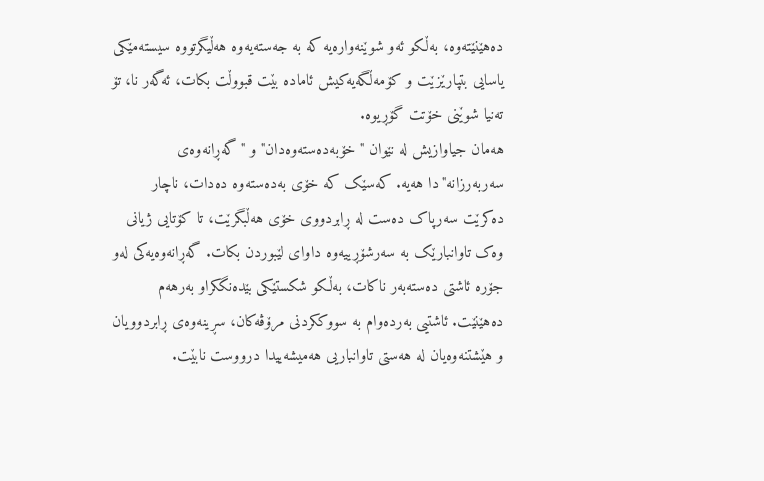دەهێنێتەوە، بەڵکو ئەو شوێنەوارەیە کە بە جەستەیەوە هەڵیگرتووە سیستەمێکی یاسایی بتپارێزێت و کۆمەڵگەیەکیش ئامادە بێت قبووڵت بکات، ئەگەر نا، تۆ تەنیا شوێنی خۆتت گۆڕیوە.
هەمان جیاوازیش لە نێوان "خۆبەدەستەوەدان" و "گەڕانەوەی سەربەرزانە"دا هەیە. کەسێک کە خۆی بەدەستەوە دەدات، ناچار دەکرێت سەرپاک دەست لە ڕابردووی خۆی هەڵبگرێت، تا کۆتایی ژیانی وەک تاوانبارێک بە سەرشۆڕییەوە داوای لێبوردن بکات. گەڕانەوەیەکی لەو جۆرە ئاشتی دەستەبەر ناکات، بەڵکو شکستێکی بێدەنگکراو بەرهەم دەهێنێت. ئاشتیی بەردەوام بە سووککردنی مرۆڤەکان، سڕینەوەی ڕابردوویان و هێشتنەوەیان لە هەستی تاوانباریی هەمیشەییدا درووست نابێت.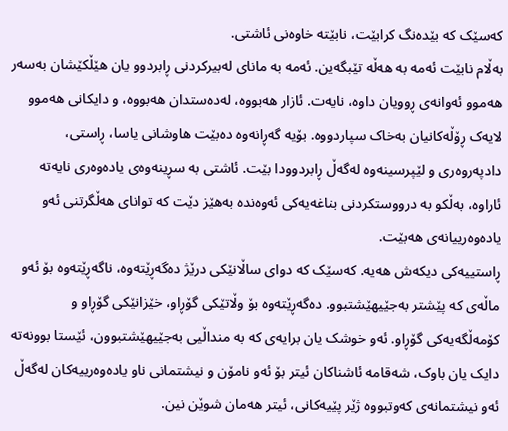کەسێک کە بێدەنگ کرابێت، نابێتە خاوەنی ئاشتی.
بەڵام نابێت ئەمە بە هەڵە تێبگەین. ئەمە بە مانای لەبیرکردنی ڕابردوو یان هێڵکێشان بەسەر هەموو ئەوانەی ڕوویان داوە، نایەت. ئازار هەبووە، لەدەستدان هەبووە، و دایکانی هەموو لایەک ڕۆڵەکانیان بەخاک سپاردووە. بۆیە گەڕانەوە دەبێت هاوشانی یاسا، ڕاستی، دادپەروەری و لێپرسینەوە لەگەڵ ڕابردوودا بێت. ئاشتی بە سڕینەوەی یادەوەری نایەتە ئاراوە، بەڵکو بە درووستکردنی بناغەیەکی ئەوەندە بەهێز دێت کە توانای هەڵگرتنی ئەو یادەوەرییانەی هەبێت.
ڕاستییەکی دیکەش هەیە. کەسێک کە دوای ساڵانێکی درێژ دەگەڕێتەوە، ناگەڕێتەوە بۆ ئەو ماڵەی کە پێشتر بەجێیهێشتبوو. دەگەڕێتەوە بۆ وڵاتێکی گۆڕاو، خێزانێکی گۆڕاو و کۆمەڵگەیەکی گۆڕاو. ئەو خوشک یان برایەی کە بە منداڵیی بەجێیهێشتبوون، ئێستا بوونەتە دایک یان باوک، شەقامە ئاشناکان ئیتر بۆ ئەو نامۆن و نیشتمانی ناو یادەوەرییەکان لەگەڵ ئەو نیشتمانەی کەوتبووە ژێر پێیەکانی، ئیتر هەمان شوێن نین.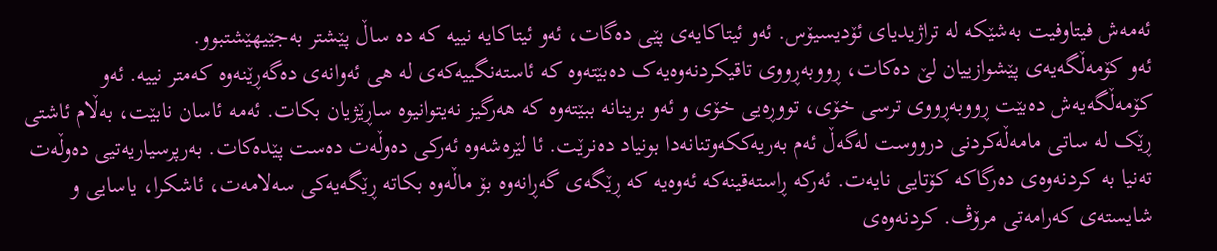ئەمەش فیتاوفیت بەشێکە لە تراژیدیای ئۆدیسیۆس. ئەو ئیتاکایەی پێی دەگات، ئەو ئیتاکایە نییە کە دە ساڵ پێشتر بەجێیهێشتبوو.
ئەو کۆمەڵگەیەی پێشوازییان لێ دەکات، ڕووبەڕووی تاقیکردنەوەیەک دەبێتەوە کە ئاستەنگییەکەی لە هی ئەوانەی دەگەڕێنەوە کەمتر نییە. ئەو کۆمەڵگەیەش دەبێت ڕووبەڕووی ترسی خۆی، تووڕەیی خۆی و ئەو برینانە ببێتەوە کە هەرگیز نەیتوانیوە ساڕێژیان بکات. ئەمە ئاسان نابێت، بەڵام ئاشتی ڕێک لە ساتی مامەڵەکردنی درووست لەگەڵ ئەم بەریەککەوتنانەدا بونیاد دەنرێت. ئا لێرەشەوە ئەرکی دەوڵەت دەست پێدەکات. بەرپرسیاریەتیی دەوڵەت تەنیا بە کردنەوەی دەرگاکە کۆتایی نایەت. ئەرکە ڕاستەقینەکە ئەوەیە کە ڕێگەی گەڕانەوە بۆ ماڵەوە بکاتە ڕێگەیەکی سەلامەت، ئاشکرا، یاسایی و شایستەی کەرامەتی مرۆڤ. کردنەوەی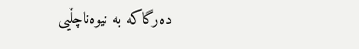دەرگاکە بە نیوەناچڵیی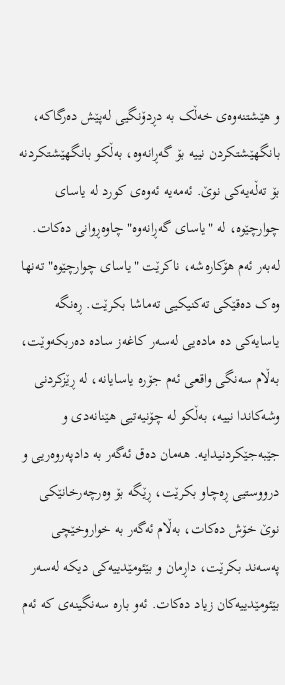و هێشتنەوەی خەڵک بە دڕدۆنگیی لەپێش دەرگاکە، بانگهێشتکردن نییە بۆ گەڕانەوە، بەڵکو بانگهێشتکردنە بۆ تەڵەیەکی نوێ. ئەمەیە ئەوەی کورد لە یاسای چوارچێوە، لە "یاسای گەڕانەوە" چاوەڕوانی دەکات.
لەبەر ئەم هۆکارەشە، ناکرێت "یاسای چوارچێوە" تەنها وەک دەقێکی تەکنیکیی تەماشا بکرێت. ڕەنگە یاسایەکی دە مادەیی لەسەر کاغەز سادە دەربکەوێت، بەڵام سەنگی واقعی ئەم جۆرە یاسایانە، لە ڕێزکردنی وشەکاندا نییە، بەڵکو لە چۆنیەتیی هێنانەدی و جێبەجێکردنیدایە. هەمان دەق ئەگەر بە دادپەروەریی و درووستیی ڕەچاو بکرێت، ڕێگە بۆ وەرچەرخانێکی نوێ خۆش دەکات، بەڵام ئەگەر بە خواروخێچی پەسەند بکرێت، داڕمان و بێئومێدییەکی دیکە لەسەر بێئومێدییەکان زیاد دەکات. ئەو بارە سەنگینەی کە ئەم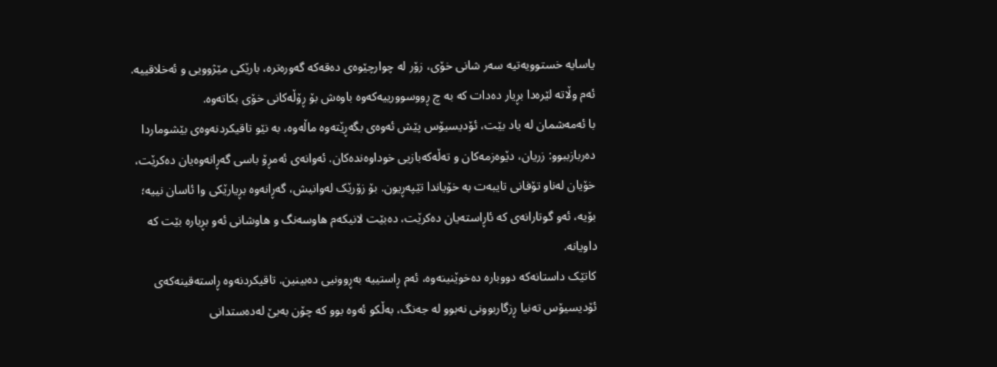یاسایە خستوویەتیە سەر شانی خۆی، زۆر لە چوارچێوەی دەقەکە گەورەترە، بارێکی مێژوویی و ئەخلاقییە. ئەم وڵاتە لێرەدا بڕیار دەدات کە بە چ ڕووسوورییەکەوە باوەش بۆ ڕۆڵەکانی خۆی بکاتەوە.
با ئەمەشمان لە یاد بێت، ئۆدیسیۆس پێش ئەوەی بگەڕێتەوە ماڵەوە، بە نێو تاقیکردنەوەی بێشوماردا دەربازببوو: زریان، دێوەزمەکان و تەڵەکەبازیی خوداوەندەکان. ئەوانەی ئەمڕۆ باسی گەڕانەوەیان دەکرێت، خۆیان لەناو تۆفانی تایبەت بە خۆیاندا تێپەڕیون. بۆ زۆرێک لەوانیش، گەڕانەوە بڕیارێکی وا ئاسان نییە؛ بۆیە، ئەو گوتارانەی کە ئاڕاستەیان دەکرێت، دەبێت لانیکەم هاوسەنگ و هاوشانی ئەو بڕیارە بێت کە داویانە.
کاتێک داستانەکە دووبارە دەخوێنینەوە، ئەم ڕاستییە بەڕوونیی دەبینین. تاقیکردنەوە ڕاستەقینەکەی ئۆدیسیۆس تەنیا ڕزگاربوونی نەبوو لە جەنگ، بەڵکو ئەوە بوو کە چۆن بەبێ لەدەستدانی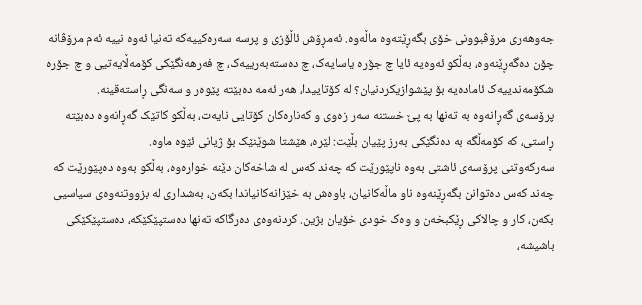جەوهەری مرۆڤبوونی خۆی بگەڕێتەوە ماڵەوە. ئەمڕۆش ئاڵۆزی و پرسە سەرەکییەکە تەنیا ئەوە نییە ئەم مرۆڤانە چۆن دەگەڕێنەوە، بەڵکو ئەوەیە ئایا چ جۆرە یاسایەک، چ دەستەبەرییەک، چ فەرهەنگێکی کۆمەڵایەتیی و چ جۆرە شکۆمەندییەک ئامادەیە بۆ پێشوازیکردنیان؟ لە کۆتاییدا، هەر ئەمە دەبێتە پێوەر و سەنگی ڕاستەقینە.
پرۆسەی گەڕانەوە بە تەنها بە پێ خستنە سەر زەوی و کەنارەکان کۆتایی نایەت، بەڵکو کاتێک گەڕانەوە دەبێتە ڕاستی، کە کۆمەڵگە بە دەنگێکی بەرز پێیان بڵێت: لێرە، هێشتا شوێنێک بۆ ژیانی ئێوە ماوە.
سەرکەوتنی پرۆسەی ئاشتی بەوە ناپێورێت کە چەند کەس لە شاخەکان دێنە خوارەوە، بەڵکو بەوە دەپێورێت کە چەند کەس دەتوانن بگەڕێنەوە ناو ماڵەکانیان، باوەش بە خێزانەکانیاندا بکەن، بەشداری لە بزووتنەوەی سیاسیی بکەن، کار و چالاکی ڕێکبخەن و وەک خودی خۆیان بژین. کردنەوەی دەرگاکە تەنها دەستپێکێکە، دەستپێکێکی باشیشە،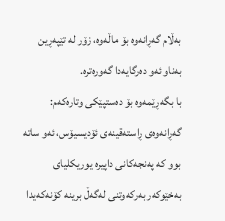بەڵام گەڕانەوە بۆ ماڵەوە، زۆر لە تێپەڕین بەناو ئەو دەرگایەدا گەورەترە.
با بگەڕێمەوە بۆ دەستپێکی وتارەکەم: گەڕانەوەی ڕاستەقینەی ئۆدیسیۆس، ئەو ساتە بوو کە پەنجەکانی داپیرە یوریکلیای بەخێوکەر بەرکەوتنی لەگەڵ برینە کۆنەکەیدا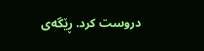دروست کرد. ڕێگەی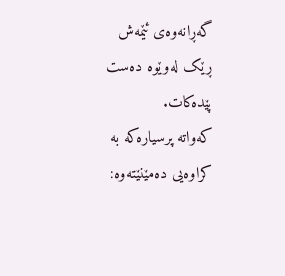گەڕانەوەی ئێمەش ڕێک لەوێوە دەست پێدەکات.
کەواتە پرسیارەکە بە کراوەیی دەمێنێتەوە: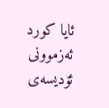ئایا کورد ئەزموونی ئۆدیسەی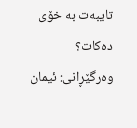تایبەت بە خۆی دەکات؟
وەرگێڕانی: ئیمان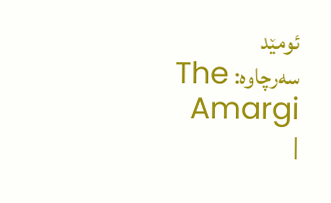ئومێد
سەرچاوە: The Amargi
|